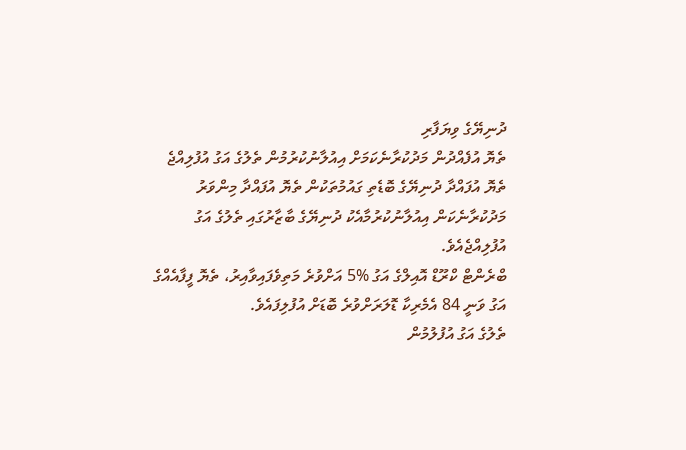ދުނިޔޭގެ ވިޔަފާރި
ތެޔޮ އުފެއްދުން މަދުކުރާނެކަމަށް އިއުލާނުކުރުމުން ތެލުގެ އަގު އުފުލިއްޖެ
ތެޔޮ އުފައްދާ ދުނިޔޭގެ ބޮޑެތި ގައުމުތަކުން ތެޔޮ އުފައްދާ މިންވަރު މަދުކުރާނެކަން އިއުލާނުކުރުމާއެކު ދުނިޔޭގެ ބާޒާރުގައި ތެލުގެ އަގު އުފުލިއްޖެއެވެ.
ބްރެންޓް ކްރޫޑް އޮއިލްގެ އަގު %5 އަށްވުރެ މަތިވެފައިވާއިރު، ތެޔޮ ފީފާއެއްގެ އަގު ވަނީ 84 އެމެރިކާ ޑޮލަރަށްވުރެ ބޮޑަށް އުފުލިފައެވެ.
ތެލުގެ އަގު އުފުލުމުން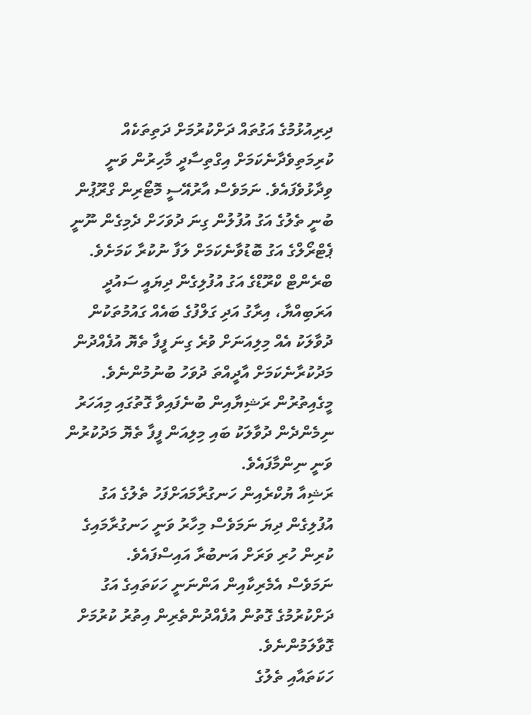ދިރިއުޅުމުގެ އަގުތައް ދަށްކުރުމަށް ދަތިތަކެއް ކުރިމަތިވެދާނެކަމަށް އިގްތިސާދީ މާހިރުން ވަނީ ވިދާޅުވެފައެވެ. ނަމަވެސް އާރުއޭސީ މޮޓޯރިން ގްރޫޕުން ބުނީ ތެލުގެ އަގު އުފުލުން ގިނަ ދުވަހަށް ދެމިގެން ނޫނީ ޕެޓްރޯލްގެ އަގު ބޮޑުވާނެކަމަށް ލަފާ ނުކުރާ ކަމަށެވެ.
ބްރެންޓް ކްރޫޑްގެ އަގު އުފުލިގެން ދިޔައީ ސައުދީ އަރަބިއްޔާ، އިރާގު އަދި ގަލްފުގެ ބައެއް ގައުމުތަކުން ދުވާލަކު އެއް މިލިއަނަށް ވުރެ ގިނަ ފީފާ ތެޔޮ އުފެއްދުން މަދުކުރާނެކަމަށް އާދީއްތަ ދުވަހު ބުނުމުންނެވެ. މީގެއިތުރުން ރަޝިޔާއިން ބުނެފައިވާ ގޮތުގައި މިއަހަރު ނިމެންދެން ދުވާލަކު ބައި މިލިއަން ފީފާ ތެޔޮ މަދުކުރުން ވަނީ ނިންމާފައެވެ.
ރަޝިއާ ޔުކްރެއިން ހަނގުރާމައަށްފަހު ތެލުގެ އަގު އުފުލިގެން ދިޔަ ނަމަވެސް މިހާރު ވަނީ ހަނގުރާމައިގެ ކުރިން ހުރި ވަރަށް އަނބުރާ އައިސްފައެވެ.
ނަމަވެސް އެމެރިކާއިން އަންނަނީ ހަކަތައިގެ އަގު ދަށްކުރުމުގެ ގޮތުން އުފެއްދުންތެރިން އިތުރު ކުރުމަށް ގޮވާލަމުންނެވެ.
ހަކަތައާއި ތެލުގެ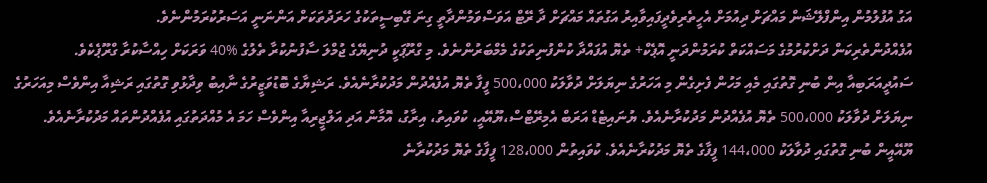އަގު އުފުލުމުން އިންފްލޭޝަން މައްޗަށް ދިއުމަށް އެހީތެރިވެދީފައިވާއިރު އަގުތައް މައްޗަށް ދާ ރޭޓް އަވަސްވަމުންދާތީ ގިނަ ގޭބިސީތަކުގެ ހަރަދުތަކަށް އަންނަނީ އަސަރުކުރަމުންނެވެ.
އުފެއްދުންތެރިކަން ދަށްކުރުމުގެ މަސައްކަތް ކުރަމުންދަނީ އޮޕެކް+ ތެޔޮ އުފައްދާ ކުންފުނިތަކުގެ މެމްބަރުންނެވެ. މި ގްރޫޕަކީ ދުނިޔޭގެ ޖުމްލަ ސާފުނުކުރާ ތެލުގެ %40 ވަރަކަށް ހިއްސާކުރާ ގްރޫޕެކެވެ.
ސައުދީއަރަބިއާ އިން ބުނި ގޮތުގައި މެއި މަހުން ފެށިގެން މި އަހަރުގެ ނިޔަލަށް ދުވާލަކު 500،000 ފީފާ ތެޔޮ އުފެއްދުން މަދުކުރާނެއެވެ. ރަޝިޔާގެ ބޮޑުވަޒީރުގެ ނާއިބު ވިދާޅުވި ގޮތުގައި ރަޝިއާ އިންވެސް މިއަހަރުގެ ނިޔަލަށް ދުވާލަކު 500،000 ތެޔޮ އުފެއްދުން މަދުކުރާނެއެވެ. ޔުނައިޓެޑް އަރަބް އެމިރޭޓްސް،ޔޫއޭއީ، ކުވައިތު، އިރާގު، އޮމާން އަދި އަލްޖީރިއާ އިންވެސް ހަމަ އެ މުއްދަތުގައި އުފެއްދުންތައް މަދުކުރާނެއެވެ.
ޔޫއޭއީން ބުނި ގޮތުގައި ދުވާލަކު 144،000 ފީފާގެ ތެޔޮ މަދުކުރާނެއެވެ. ކުވައިތުން 128،000 ފީފާގެ ތެޔޮ މަދުކުރާނެ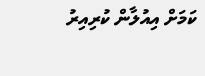ކަމަށް އިއުލާން ކުރިއިރު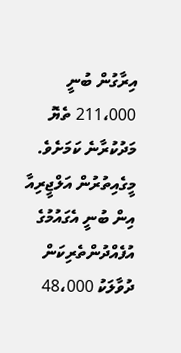އިރާގުން ބުނީ 211،000 ތެޔޮ މަދުކުރާނެ ކަމަށެވެ. މީގެއިތުރުން އަލްޖީރިއާ އިން ބުނީ އެގައުމުގެ އުފެއްދުންތެރިކަން ދުވާލަކު 48،000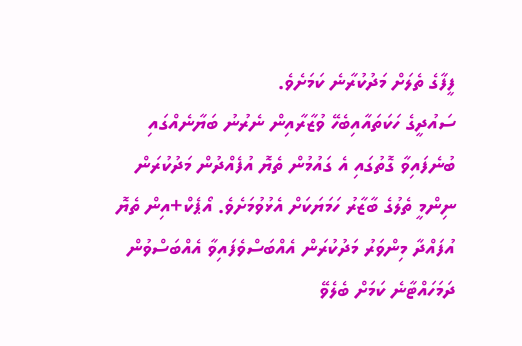ފީފާގެ ތެލަށް މަދުކުރާނެ ކަމަށެވެ.
ސައުދީގެ ހަކަތައާއިބެހޭ ވުޒާރާއިން ނެރުނު ބަޔާނެއްގައި ބުނެފައިވާ ގޮތުގައި އެ ގައުމުން ތެޔޮ އުފެއްދުން މަދުކުރަން ނިންމީ ތެލުގެ ބާޒާރު ހަމަޔަކަށް އެޅުވުމަށެވެ. އޯޕެކް+އިން ތެޔޮ އުފައްދާ މިންވަރު މަދުކުރަން އެއްބަސްވެފައިވާ އެއްބަސްވުން ދަމަހައްޓާނެ ކަމަށް ބެލެވޭ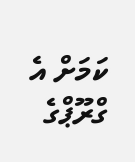ކަމަށް އެ ގްރޫޕްގެ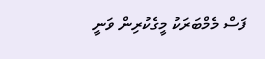ފަސް މެމްބަރަކު މީގެކުރިން ވަނީ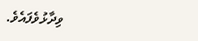ވިދާޅުވެފައެވެ.